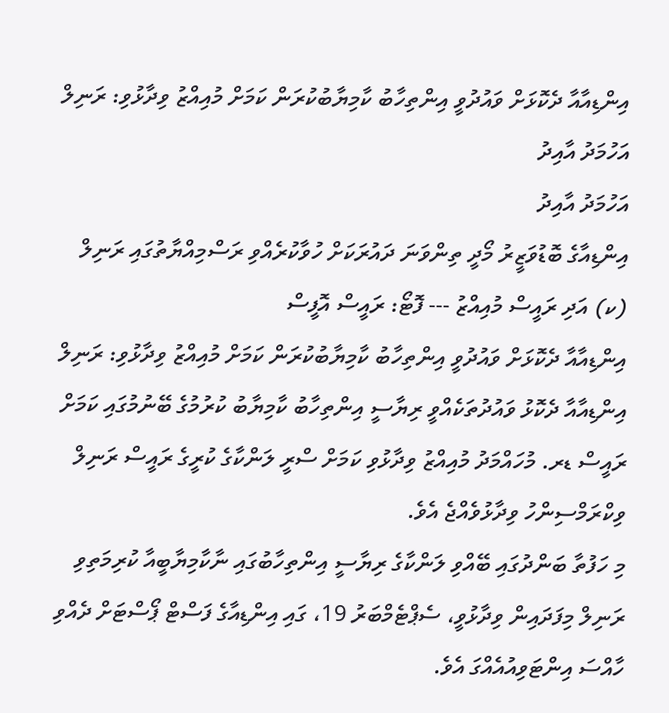އިންޑިއާއާ ދެކޮޅަށް ވައުދުވީ އިންތިހާބު ކާމިޔާބުކުރަން ކަމަށް މުއިއްޒު ވިދާޅުވި: ރަނިލް
އަހުމަދު އާއިދު
އަހުމަދު އާއިދު
އިންޑިއާގެ ބޮޑުވަޒީރު މޯދީ ތިންވަނަ ދައުރަކަށް ހުވާކުރެއްވި ރަސްމިއްޔާތުގައި ރަނިލް (ކ) އަދި ރައީސް މުއިއްޒު --- ފޮޓޯ: ރައީސް އޮފީސް
އިންޑިއާއާ ދެކޮޅަށް ވައުދުވީ އިންތިހާބު ކާމިޔާބުކުރަން ކަމަށް މުއިއްޒު ވިދާޅުވި: ރަނިލް
އިންޑިއާއާ ދެކޮޅު ވައުދުތަކެއްވީ ރިޔާސީ އިންތިހާބު ކާމިޔާބު ކުރުމުގެ ބޭނުމުގައި ކަމަށް ރައީސް ޑރ. މުހައްމަދު މުއިއްޒު ވިދާޅުވި ކަމަށް ސްރީ ލަންކާގެ ކުރީގެ ރައީސް ރަނިލް ވިކްރަމްސިންހު ވިދާޅުވެއްޖެ އެވެ.
މި ހަފުތާ ބަންދުގައި ބޭއްވި ލަންކާގެ ރިޔާސީ އިންތިހާބުގައި ނާކާމިޔާބީއާ ކުރިމަތިވި ރަނިލް މިފަދައިން ވިދާޅުވީ، ސެޕްޓެމްބަރު 19، ގައި އިންޑިއާގެ ފަސްޓް ޕޯސްޓަށް ދެއްވި ހާއްސަ އިންޓަވިއުއެއްގަ އެވެ.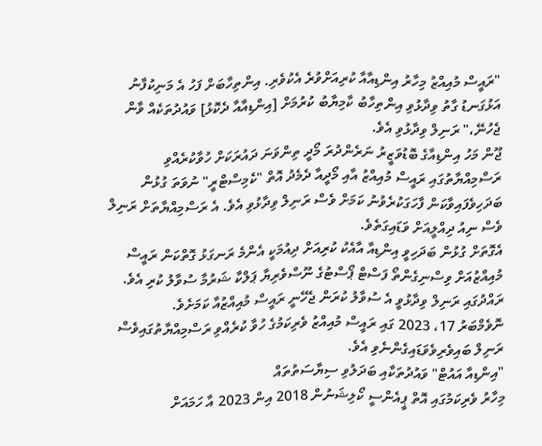"ރައީސް މުއިއްޒު މިހާރު އިންޑިއާއާ ކުރިއަށްވުރެ އެކުވެރި. އިންތިހާބަށް ފަހު އެ މަނިކުފާނު އަޅުގަނޑު ގާތު ވިދާޅުވި އިންތިހާބު ކާމިޔާބު ކުރުމަށް [އިންޑިއާއާ ދެކޮޅު] ވައުދުތަކެއް ވާން ޖެހުނޭ،" ރަނިލް ވިދާޅުވި އެވެ.
ޖޫން މަހު އިންޑިއާގެ ބޮޑުވަޒީރު ނަރެންދުރަ މޯދީ ތިންވަނަ ދައުރަކަށް ހުވާކުރެއްވި ރަސްމިއްޔާތުގައި ރައީސް މުއިއްޒު އާއި މޯދީއާ ދެމެދު އޮތް "ކެމިސްޓްރީ" ނުވަތަ ގުޅުން ބަދަހިވެފައިވާކަން ފާހަގަކުރެވުނު ކަމަށް ވެސް ރަނިލް ވިދާޅުވި އެވެ. އެ ރަސްމިއްޔާތަށް ރަނިލް ވެސް ނިއު ދިއްލީއަށް ވަޑައިގަތެވެ.
އެގޮތަށް ގުޅުން ބަދަހިވީ އިންޑިއާ އާއެކު ކުރިއަށް ދިއުމަކީ އެންމެ ރަނގަޅު ގޮތްކަން ރައީސް މުއިއްޒުއަށް ވިސްނިގެންތޯ ފަސްޓް ޕޯސްޓުގެ ނޫސްވެރިޔާ ޕަލްކާ ޝަރުމާ ސުވާލު ކުރި އެވެ.
ރައްދުގައި ރަނިލް ވިދާޅުވީ އެ ސުވާލު ކުރަން ޖެހޭނީ ރައީސް މުއިއްޒުއާ ކަމަށެވެ.
ނޮވެމްބަރު 17، 2023 ގައި ރައީސް މުއިއްޒު ވެރިކަމުގެ ހުވާ ކުރެއްވި ރަސްމިއްޔާތުގައިވެސް ރަނިލް ބައިވެރިވެވަޑައިގެންނެވި އެވެ.
"އިންޑިއާ އައުޓް" ވައުދުތަކާއި ބަދަލުވި ސިޔާސަތުތައް
މިހާރު ވެރިކަމުގައި އޮތް ޕީއެންސީ ކޯލިޝަނުން 2018 އިން 2023 އާ ހަމައަށް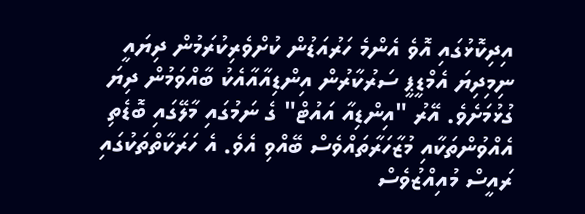އިދިކޮޅުގައި އޮވެ އެންމެ ހަރުއަޑުން ކުށްވެރިކުރަމުން ދިޔައީ ނިމިދިޔަ އެމްޑީޕީ ސަރުކާރުން އިންޑިއާއާއެކު ބާއްވަމުން ދިޔަ ގުޅުމަށެވެ. އޭރު "އިންޑިއާ އައުޓް" ގެ ނަމުގައި މާލޭގައި ބޮޑެތި އެއްވުންތަކާއި މުޒާހަރާތައްވެސް ބޭއްވި އެވެ. އެ ހަރަކާތްތަކުގައި ރައީސް މުއިއްޒުވެސް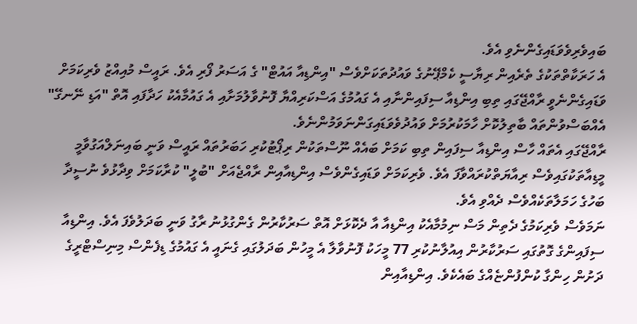ބައިވެރިވެވަޑައިގެންނެވި އެވެ.
އެ ހަރަކާތްތަކުގެ ތެރެއިން ރިޔާސީ ކެމްޕޭނުގެ ވައުދުތަކަށްވެސް "އިންޑިއާ އައުޓް" ގެ އަސަރު ފޯރި އެވެ. ރައީސް މުއިއްޒު ވެރިކަމަށް ވަޑައިގެންނެވީ ރާއްޖޭގައި ތިބި އިންޑިއާ ސިފައިންނާއި އެ ގައުމުގެ އަސްކަރިއްޔާ ފޮނުވާލުމަށާއި އެ ގައުމާއެކު ހަދާފައި އޮތް "އަޑި ނޭނގޭ" އެއްބަސްވުންތައް ބާތިލުކޮށް ހާމަކުރުމަށް ވައުދުވެވަޑައިގަންނަވަމުންނެވެ.
ރާއްޖޭގައި އެތައް ހާސް އިންޑިއާ ސިފައިން ތިބި ކަމަށް ބައެއް ނޫސްތަކުން ރިޕޯޓުކުރި ހަބަރުތައް ރައީސް ވަނީ ބައިނަލްއަގުވާމީ މީޑިއާތަކުގައިވެސް ރިއާޔަތްކުރައްވާފަ އެވެ. ވެރިކަމަށް ވަޑައިގެންވެސް އިންޑިއާއިން ރާއްޖެއަށް "ބުލީ" ކުރާކަމަށް ވިދާޅުވެ ނުސީދާ ބަހުގެ ހަމަލާތަކެއްވެސް ދެއްވި އެވެ.
ނަމަވެސް ވެރިކަމުގެ ދެތިން މަސް ނިމުމާއެކު އިންޑިއާ އާ ދެކޮޅަށް އޮތް ސަރުކާރުން ގެންގުޅުނު ރާގު ވަނީ ބަދަލުވެފަ އެވެ. އިންޑިއާ ސިފައިންގެ ގޮތުގައި ސަރުކާރުން އިއުލާނުކުރި 77 މީހަކު ފޮނުވާލާ އެ މީހުން ބަދަލުގައި ގެނައީ އެ ގައުމުގެ ޑިފެންސް މިނިސްޓްރީގެ ދަށުން ހިންގާ ކުންފުންޏެއްގެ ބައެކެވެ. އިންޑިއާއިން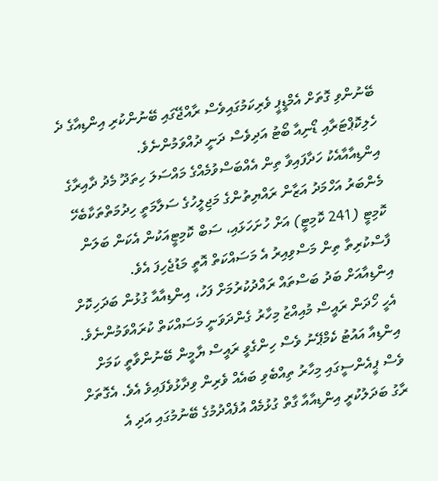ބޭނުންވި ގޮތަށް އެމްޑީޕީ ވެރިކަމުގައިވެސް ރާއްޖޭގައި ބޭނުންކުރި އިންޑިއާގެ ދެ ހެލިކޮޕްޓަރާއި ޑޯނިއާ ބޯޓު އަދިވެސް ދަނީ ދުއްވަމުންނެވެ.
އިންޑިއާއާއެކު ހަދާފައިވާ ތިން އެއްބަސްވުމެއްގެ މައްސަލަ ހިތަދޫ މެދު ދާއިރާގެ މެންބަރު އަހްމަދު އަޒާން ރައްޔިތުންގެ މަޖިލީހުގެ ސަލާމަތީ ހިދުމަތްތަކާބެހޭ ކޮމިޓީ (241 ކޮމިޓީ) އަށް ހުށަހަޅައި، ސަބް ކޮމިޓީއަކުން އެކަން ބަލަން ފާސްކުރިތާ ތިން މަސްވިއިރު އެ މަސައްކަތް އޮތީ މަޑުޖެހިފަ އެވެ.
އިންޑިއާއަށް ބަދު ބަސްތައް ރައްދުކުރުމަށް ފަހު، އިންޑިއާއާ ގުޅުން ބަދަހިކޮށް އެހީ ހޯދަން ރައީސް މުއިއްޒު މިހާރު ގެންދަވަނީ މަސައްކަތް ކުރައްވަމުންނެވެ.
އިންޑިއާ އައުޓު ކެމްޕޭނު ވެސް ހިންގެވީ ރައީސް ޔާމީން ބޭނުންވާތީ ކަމަށް ވެސް ޕީއެންސީގައި މިހާރު ތިއްބެވި ބައެއް ވެރިން ވިދާޅުވެފައިވެ އެވެ. އެގޮތަށް ރާގު ބަދަލުކުރީ އިންޑިއާއާ ގާތް ގުޅުމެއް އުފެއްދުމުގެ ބޭނުމުގައި އަދި އެ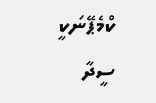ކްމެޕޭނަކީ ސީދާ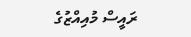ރައީސް މުއިއްޒުގެ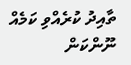ތާއިދު ކުރެއްވި ކަމެއް ނޫންކަން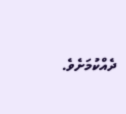ދެއްކުމަށެވެ.